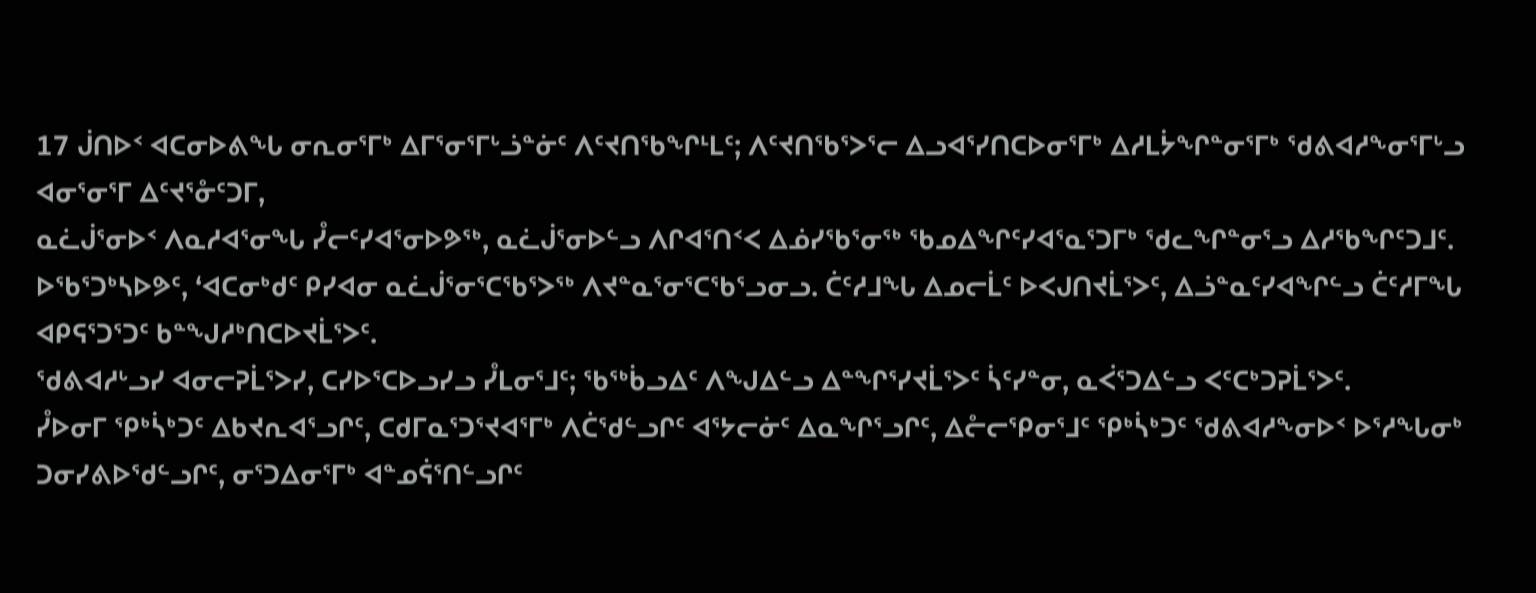17 ᒎᑎᐅᑉ ᐊᑕᓂᐅᕕᖓ ᓂᕆᓂᕐᒥᒃ ᐃᒥᕐᓂᕐᒥᒡᓘᓐᓃᑦ ᐱᑦᔪᑎᖃᖏᒻᒪᑦ; ᐱᑦᔪᑎᖃᕐᐳᕐᓕ ᐃᓗᐊᕐᓯᑎᑕᐅᓂᕐᒥᒃ ᐃᓱᒪᔮᖏᓐᓂᕐᒥᒃ ᖁᕕᐊᓱᖕᓂᕐᒥᒡᓗ ᐊᓂᕐᓂᕐᒥ ᐃᑦᔪᕐᓁᑦᑐᒥ,
ᓇᓛᒎᕐᓂᐅᑉ ᐱᓇᓱᐊᕐᓂᖓ ᓮᓕᑦᓯᐊᕐᓂᐅᕗᖅ, ᓇᓛᒎᕐᓂᐅᓪᓗ ᐱᒋᐊᕐᑎᑉᐸ ᐃᓅᓯᖃᕐᓂᖅ ᖃᓄᐃᖏᑦᓯᐊᕐᓇᕐᑐᒥᒃ ᖁᓚᖏᓐᓂᕐᓗ ᐃᓱᖃᖏᑦᑐᒧᑦ.
ᐅᖃᕐᑐᒃᓴᐅᕗᑦ, ‘ᐊᑕᓂᒃᑯᑦ ᑭᓯᐊᓂ ᓇᓛᒎᕐᓂᕐᑕᖃᕐᐳᖅ ᐱᔪᓐᓇᕐᓂᕐᑕᖃᕐᓗᓂᓗ. ᑖᑦᓱᒧᖓ ᐃᓄᓕᒫᑦ ᐅᐸᒍᑎᔪᒫᕐᐳᑦ, ᐃᓘᓐᓇᑦᓯᐊᖏᓪᓗ ᑖᑦᓱᒥᖓ ᐊᑭᕋᕐᑐᕐᑐᑦ ᑲᓐᖑᓱᒃᑎᑕᐅᔪᒫᕐᐳᑦ.
ᖁᕕᐊᓱᒡᓗᓯ ᐊᓂᓕᕈᒫᕐᐳᓯ, ᑕᓯᐅᕐᑕᐅᓗᓯᓗ ᓮᒪᓂᕐᒧᑦ; ᖃᖅᑳᓗᐃᑦ ᐱᖑᐃᓪᓗ ᐃᓐᖏᕐᓯᔪᒫᕐᐳᑦ ᓵᑦᓯᓐᓂ, ᓇᐹᕐᑐᐃᓪᓗ ᐸᑦᑕᒃᑐᕈᒫᕐᐳᑦ.
ᓮᐅᓂᒥ ᕿᒃᓵᒃᑐᑦ ᐃᑲᔪᕆᐊᕐᓗᒋᑦ, ᑕᑯᒥᓇᕐᑐᕐᔪᐊᕐᒥᒃ ᐱᑖᖁᓪᓗᒋᑦ ᐊᕐᔭᓕᓃᑦ ᐃᓇᖏᕐᓗᒋᑦ, ᐃᓔᓕᕿᓂᕐᒧᑦ ᕿᒃᓵᒃᑐᑦ ᖁᕕᐊᓱᖕᓂᐅᑉ ᐅᕐᓱᖓᓂᒃ ᑐᓂᓯᕕᐅᖁᓪᓗᒋᑦ, ᓂᕐᑐᐃᓂᕐᒥᒃ ᐊᓐᓄᕌᕐᑎᓪᓗᒋᑦ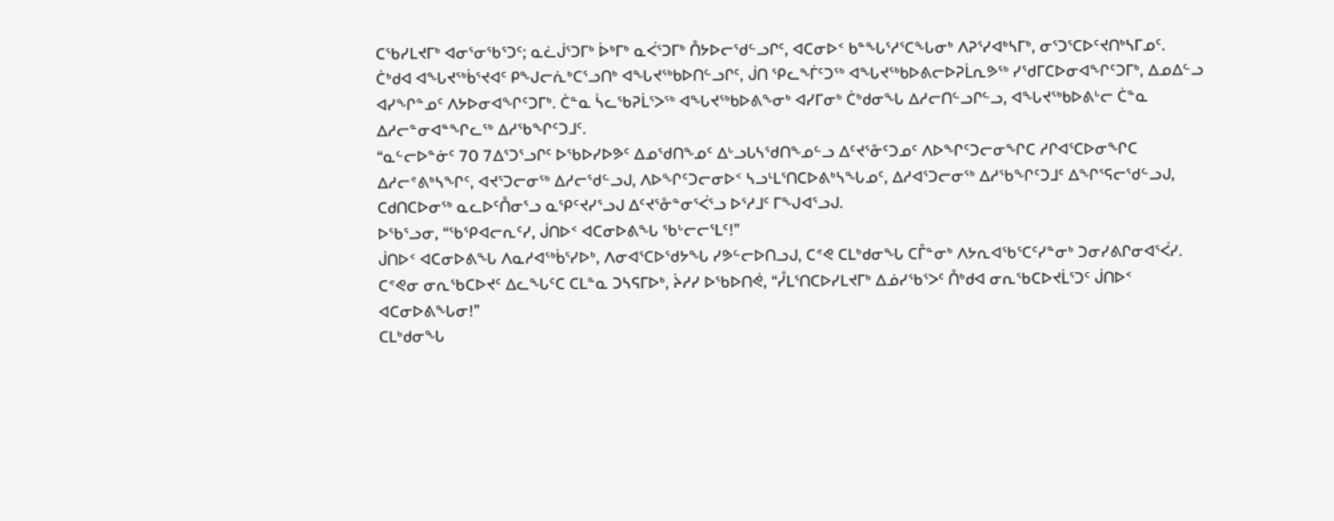ᑕᖃᓯᒪᔪᒥᒃ ᐊᓂᕐᓂᖃᕐᑐᑦ; ᓇᓛᒎᕐᑐᒥᒃ ᐆᒃᒥᒃ ᓇᐹᕐᑐᒥᒃ ᑍᔭᐅᓕᖁᓪᓗᒋᑦ, ᐊᑕᓂᐅᑉ ᑲᓐᖓᕐᓱᕐᑕᖓᓂᒃ ᐱᕈᕐᓯᐊᒃᓴᒥᒃ, ᓂᕐᑐᕐᑕᐅᑦᔪᑎᒃᓴᒥᓄᑦ.
ᑖᒃᑯᐊ ᐊᖓᔪᖅᑳᕐᔪᐊᑦ ᑭᖑᓕᕇᒃᑕᕐᓗᑎᒃ ᐊᖓᔪᖅᑲᐅᑎᓪᓗᒋᑦ, ᒎᑎ ᕿᓚᖕᒦᑦᑐᖅ ᐊᖓᔪᖅᑲᐅᕕᓕᐅᕈᒫᕆᕗᖅ ᓯᖁᒥᑕᐅᓂᐊᖏᑦᑐᒥᒃ, ᐃᓄᐃᓪᓗ ᐊᓯᖏᓐᓄᑦ ᐱᔭᐅᓂᐊᖏᑦᑐᒥᒃ. ᑖᓐᓇ ᓵᓚᖃᕈᒫᕐᐳᖅ ᐊᖓᔪᖅᑲᐅᕕᖕᓂᒃ ᐊᓯᒥᓂᒃ ᑖᒃᑯᓂᖓ ᐃᓱᓕᑎᓪᓗᒋᓪᓗ, ᐊᖓᔪᖅᑲᐅᕕᒡᓕ ᑖᓐᓇ ᐃᓱᓕᓐᓂᐊᓐᖏᓚᖅ ᐃᓱᖃᖏᑦᑐᒧᑦ.
“ᓇᓪᓕᐅᓐᓃᑦ 70 7ᐃᕐᑐᕐᓗᒋᑦ ᐅᖃᐅᓯᐅᕗᑦ ᐃᓄᖁᑎᖕᓄᑦ ᐃᒡᓗᒐᓴᖁᑎᖕᓄᓪᓗ ᐃᑦᔪᕐᓁᑦᑐᓄᑦ ᐱᐅᖏᑦᑐᓕᓂᖏᑕ ᓱᒋᐊᕐᑕᐅᓂᖏᑕ ᐃᓱᓕᕝᕕᒃᓴᖏᑦ, ᐊᔪᕐᑐᓕᓂᖅ ᐃᓱᓕᖁᓪᓗᒍ, ᐱᐅᖏᑦᑐᓕᓂᐅᑉ ᓴᓗᒻᒪᕐᑎᑕᐅᕕᒃᓴᖓᓄᑦ, ᐃᓱᐊᕐᑐᓕᓂᖅ ᐃᓱᖃᖏᑦᑐᒧᑦ ᐃᖏᕐᕋᓕᖁᓪᓗᒍ, ᑕᑯᑎᑕᐅᓂᖅ ᓇᓚᐅᑦᑍᓂᕐᓗ ᓇᕿᑦᔪᓯᕐᓗᒍ ᐃᑦᔪᕐᓁᓐᓂᕐᐹᕐᓗ ᐅᕐᓱᒧᑦ ᒥᖑᐊᕐᓗᒍ.
ᐅᖃᕐᓗᓂ, “ᖃᕿᐊᓕᕆᑦᓯ, ᒎᑎᐅᑉ ᐊᑕᓂᐅᕕᖓ ᖃᒡᓕᓕᕐᒪᑦ!”
ᒎᑎᐅᑉ ᐊᑕᓂᐅᕕᖓ ᐱᓇᓱᐊᖅᑳᕐᓯᐅᒃ, ᐱᓂᐊᕐᑕᐅᖁᔭᖓ ᓯᕗᓪᓕᐅᑎᓗᒍ, ᑕᕝᕙ ᑕᒪᒃᑯᓂᖓ ᑕᒤᓐᓂᒃ ᐱᔭᕆᐊᖃᕐᑕᑦᓯᓐᓂᒃ ᑐᓂᓯᕕᒋᓂᐊᕐᐹᓯ.
ᑕᕝᕙᓂ ᓂᕆᖃᑕᐅᔪᑦ ᐃᓚᖓᑦᑕ ᑕᒪᓐᓇ ᑐᓴᕋᒥᐅᒃ, ᔩᓱᓯ ᐅᖃᐅᑎᕚ, “ᓮᒪᕐᑎᑕᐅᓯᒪᔪᒥᒃ ᐃᓅᓯᖃᕐᐳᑦ ᑍᒃᑯᐊ ᓂᕆᖃᑕᐅᔪᒫᕐᑐᑦ ᒎᑎᐅᑉ ᐊᑕᓂᐅᕕᖓᓂ!”
ᑕᒪᒃᑯᓂᖓ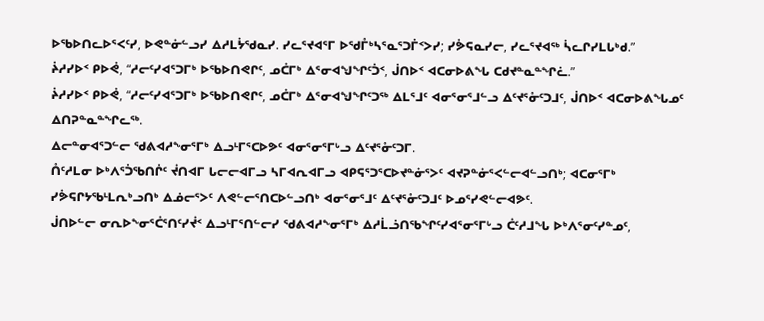ᐅᖃᐅᑎᓚᐅᕐᐸᑦᓯ, ᐅᕙᓐᓃᓪᓗᓯ ᐃᓱᒪᔮᖁᓇᓯ. ᓯᓚᕐᔪᐊᕐᒥ ᐅᖁᒤᒃᓴᕐᓇᕐᑐᒦᑉᐳᓯ; ᓯᕘᕋᓇᓯᓕ, ᓯᓚᕐᔪᐊᖅ ᓵᓚᒋᓯᒪᒐᒃᑯ.”
ᔩᓱᓯᐅᑉ ᑭᐅᕚ, “ᓱᓕᑦᓯᐊᕐᑐᒥᒃ ᐅᖃᐅᑎᕙᒋᑦ, ᓄᑖᒥᒃ ᐃᕐᓂᐊᖑᖏᑦᑑᑉ, ᒎᑎᐅᑉ ᐊᑕᓂᐅᕕᖓ ᑕᑯᔪᓐᓇᓐᖏᓛ.”
ᔩᓱᓯᐅᑉ ᑭᐅᕚ, “ᓱᓕᑦᓯᐊᕐᑐᒥᒃ ᐅᖃᐅᑎᕙᒋᑦ, ᓄᑖᒥᒃ ᐃᕐᓂᐊᖑᖏᑦᑐᖅ ᐃᒪᕐᒧᑦ ᐊᓂᕐᓂᕐᒧᓪᓗ ᐃᑦᔪᕐᓁᑦᑐᒧᑦ, ᒎᑎᐅᑉ ᐊᑕᓂᐅᕕᖓᓄᑦ ᐃᑎᕈᓐᓇᓐᖏᓚᖅ.
ᐃᓕᓐᓂᐊᕐᑐᓪᓕ ᖁᕕᐊᓱᖕᓂᕐᒥᒃ ᐃᓗᒻᒥᕐᑕᐅᕗᑦ ᐊᓂᕐᓂᕐᒥᒡᓗ ᐃᑦᔪᕐᓁᑦᑐᒥ.
ᑍᑦᓱᒪᓂ ᐅᒃᐱᕐᑑᖃᑎᒌᑦ ᔫᑎᐊᒥ ᒐᓕᓕᐊᒥᓗ ᓴᒥᐊᕆᐊᒥᓗ ᐊᑭᕋᕐᑐᕐᑕᐅᔪᓐᓃᕐᐳᑦ ᐊᔪᕈᓐᓃᕐᐸᓪᓕᐊᓪᓗᑎᒃ; ᐊᑕᓂᕐᒥᒃ ᓯᕘᕋᒋᔭᖃᒻᒪᕆᒃᓗᑎᒃ ᐃᓅᓕᕐᐳᑦ ᐱᕙᓪᓕᕐᑎᑕᐅᓪᓗᑎᒃ ᐊᓂᕐᓂᕐᒧᑦ ᐃᑦᔪᕐᓁᑦᑐᒧᑦ ᐅᓄᕐᓯᕙᓪᓕᐊᕗᑦ.
ᒎᑎᐅᓪᓕ ᓂᕆᐅᖕᓂᕐᑖᕐᑎᑦᓯᔫᑉ ᐃᓗᒻᒥᕐᑎᓪᓕᓯ ᖁᕕᐊᓱᖕᓂᕐᒥᒃ ᐃᓱᒫᓘᑎᖃᖏᑦᓯᐊᕐᓂᕐᒥᒡᓗ ᑖᑦᓱᒧᖓ ᐅᒃᐱᕐᓂᑦᓯᓐᓄᑦ,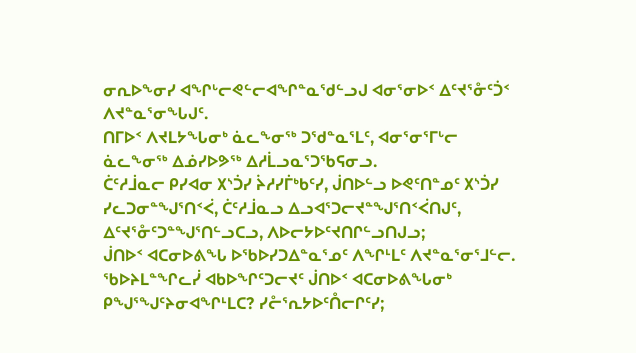ᓂᕆᐅᖕᓂᓯ ᐊᖏᒡᓕᕙᓪᓕᐊᖏᓐᓇᖁᓪᓗᒍ ᐊᓂᕐᓂᐅᑉ ᐃᑦᔪᕐᓁᑦᑑᑉ ᐱᔪᓐᓇᕐᓂᖓᒍᑦ.
ᑎᒥᐅᑉ ᐱᔪᒪᔭᖓᓂᒃ ᓈᓚᖕᓂᖅ ᑐᖁᓐᓇᕐᒪᑦ, ᐊᓂᕐᓂᕐᒥᒡᓕ ᓈᓚᖕᓂᖅ ᐃᓅᓯᐅᕗᖅ ᐃᓱᒫᓗᓇᕐᑐᖃᕋᓂᓗ.
ᑖᑦᓱᒨᓇᓕ ᑭᓯᐊᓂ ᙭ᔅᑑᓯ ᔩᓱᓯᒦᒃᑲᑦᓯ, ᒎᑎᐅᓪᓗ ᐅᕙᑦᑎᓐᓄᑦ ᙭ᔅᑑᓯ ᓯᓚᑐᓂᓐᖑᕐᑎᑉᐹ, ᑖᑦᓱᒨᓇᓗ ᐃᓗᐊᕐᑐᓕᔪᓐᖑᕐᑎᑉᐹᑎᒍᑦ, ᐃᑦᔪᕐᓁᑦᑐᓐᖑᕐᑎᓪᓗᑕᓗ, ᐱᐅᓕᔭᐅᑦᔪᑎᒋᓪᓗᑎᒍᓗ;
ᒎᑎᐅᑉ ᐊᑕᓂᐅᕕᖓ ᐅᖃᐅᓯᑐᐃᓐᓇᕐᓄᑦ ᐱᖏᒻᒪᑦ ᐱᔪᓐᓇᕐᓂᕐᒧᓪᓕ.
ᖃᐅᔨᒪᓐᖏᓚᓰ ᐊᑲᐅᖏᑦᑐᓕᔪᑦ ᒎᑎᐅᑉ ᐊᑕᓂᐅᕕᖓᓂᒃ ᑭᖑᕐᖑᑦᔨᓂᐊᖏᒻᒪᑕ? ᓯᓔᕐᕆᔭᐅᑦᑍᓕᒋᑦᓯ;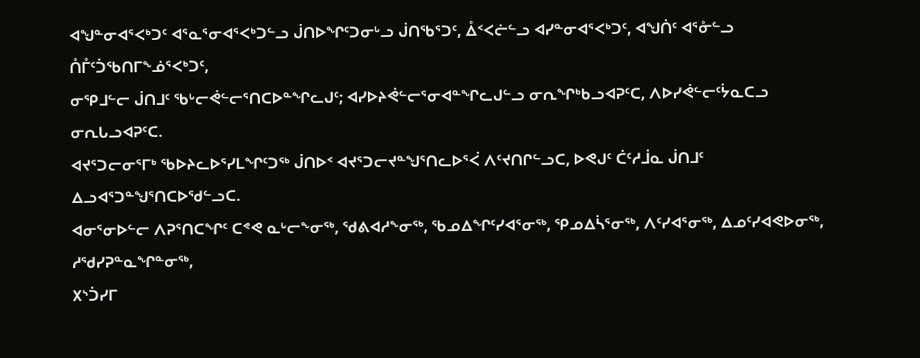ᐊᖑᓐᓂᐊᕐᐸᒃᑐᑦ ᐊᕐᓇᕐᓂᐊᕐᐸᒃᑐᓪᓗ ᒎᑎᐅᖏᑦᑐᓂᒡᓗ ᒎᑎᖃᕐᑐᑦ, ᐂᑉᐸᓖᓪᓗ ᐊᓯᓐᓂᐊᕐᐸᒃᑐᑦ, ᐊᖑᑏᑦ ᐊᕐᓁᓪᓗ ᑍᒤᑦᑑᖃᑎᒥᖕᓅᕐᐸᒃᑐᑦ,
ᓂᕿᒧᓪᓕ ᒎᑎᒧᑦ ᖃᒡᓕᕚᓪᓕᕐᑎᑕᐅᓐᖏᓚᒍᑦ; ᐊᓯᐅᔨᕚᓪᓕᕐᓂᐊᓐᖏᓚᒍᓪᓗ ᓂᕆᖏᒃᑲᓗᐊᕈᑦᑕ, ᐱᐅᓯᕚᓪᓕᑦᔮᓇᑕᓗ ᓂᕆᒐᓗᐊᕈᑦᑕ.
ᐊᔪᕐᑐᓕᓂᕐᒥᒃ ᖃᐅᔨᓚᐅᕐᓯᒪᖏᑦᑐᖅ ᒎᑎᐅᑉ ᐊᔪᕐᑐᓕᔪᓐᖑᕐᑎᓚᐅᕐᐹ ᐱᑦᔪᑎᒋᓪᓗᑕ, ᐅᕙᒍᑦ ᑖᑦᓱᒨᓇ ᒎᑎᒧᑦ ᐃᓗᐊᕐᑐᓐᖑᕐᑎᑕᐅᖁᓪᓗᑕ.
ᐊᓂᕐᓂᐅᓪᓕ ᐱᕈᕐᑎᑕᖏᑦ ᑕᕝᕙ ᓇᒡᓕᖕᓂᖅ, ᖁᕕᐊᓱᖕᓂᖅ, ᖃᓄᐃᖏᑦᓯᐊᕐᓂᖅ, ᕿᓄᐃᓵᕐᓂᖅ, ᐱᑦᓯᐊᕐᓂᖅ, ᐃᓄᑦᓯᐊᕙᐅᓂᖅ, ᓱᖁᓯᕈᓐᓇᖏᓐᓂᖅ,
᙭ᔅᑑᓯᒥ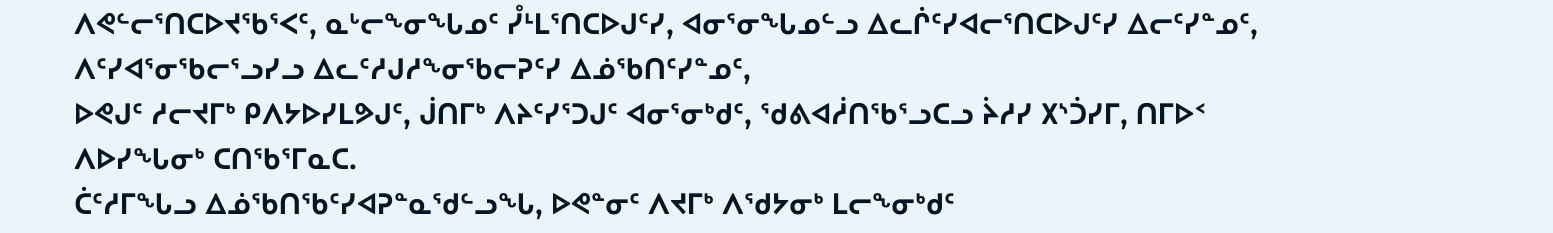ᐱᕙᓪᓕᕐᑎᑕᐅᔪᖃᕐᐸᑦ, ᓇᒡᓕᖕᓂᖓᓄᑦ ᓮᒻᒪᕐᑎᑕᐅᒍᑦᓯ, ᐊᓂᕐᓂᖓᓄᓪᓗ ᐃᓚᒌᑦᓯᐊᓕᕐᑎᑕᐅᒍᑦᓯ ᐃᓕᑦᓯᓐᓄᑦ, ᐱᑦᓯᐊᕐᓂᖃᓕᕐᓗᓯᓗ ᐃᓚᑦᓱᒍᓱᖕᓂᖃᓕᕈᑦᓯ ᐃᓅᖃᑎᑦᓯᓐᓄᑦ,
ᐅᕙᒍᑦ ᓱᓕᔪᒥᒃ ᑭᐱᔭᐅᓯᒪᕗᒍᑦ, ᒎᑎᒥᒃ ᐱᔨᑦᓯᕐᑐᒍᑦ ᐊᓂᕐᓂᒃᑯᑦ, ᖁᕕᐊᓲᑎᖃᕐᓗᑕᓗ ᔩᓱᓯ ᙭ᔅᑑᓯᒥ, ᑎᒥᐅᑉ ᐱᐅᓯᖓᓂᒃ ᑕᑎᖃᕐᒥᓇᑕ.
ᑖᑦᓱᒥᖓᓗ ᐃᓅᖃᑎᖃᑦᓯᐊᕈᓐᓇᖁᓪᓗᖓ, ᐅᕙᓐᓂᑦ ᐱᔪᒥᒃ ᐱᖁᔭᓂᒃ ᒪᓕᖕᓂᒃᑯᑦ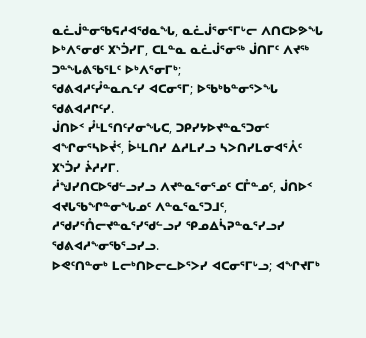ᓇᓛᒎᓐᓂᖃᕋᓱᐊᖁᓇᖓ, ᓇᓛᒎᕐᓂᕐᒥᒡᓕ ᐱᑎᑕᐅᕗᖓ ᐅᒃᐱᕐᓂᑯᑦ ᙭ᔅᑑᓯᒥ, ᑕᒪᓐᓇ ᓇᓛᒎᕐᓂᖅ ᒎᑎᒥᑦ ᐱᔪᖅ ᑐᓐᖓᕕᖃᕐᒪᑦ ᐅᒃᐱᕐᓂᒥᒃ;
ᖁᕕᐊᓱᑦᓮᓐᓇᕆᑦᓯ ᐊᑕᓂᕐᒥ; ᐅᖃᒃᑲᓐᓂᕐᐳᖓ ᖁᕕᐊᓱᒋᑦᓯ.
ᒎᑎᐅᑉ ᓮᒻᒪᕐᑎᑦᓯᓂᖓᑕ, ᑐᑭᓯᔭᐅᔪᓐᓇᕐᑐᓂᑦ ᐊᖏᓂᕐᓴᐅᔫᑉ, ᐆᒻᒪᑎᓯ ᐃᓱᒪᓯᓗ ᓴᐳᑎᓯᒪᓂᐊᕐᐰᑦ ᙭ᔅᑑᓯ ᔩᓱᓯᒥ.
ᓲᖑᓯᑎᑕᐅᖁᓪᓗᓯᓗ ᐱᔪᓐᓇᕐᓂᕐᓄᑦ ᑕᒤᓐᓄᑦ, ᒎᑎᐅᑉ ᐊᔪᒐᖃᖏᓐᓂᖓᓄᑦ ᐱᓐᓇᕐᓇᕐᑐᒧᑦ, ᓱᖁᓯᕐᑍᓕᔪᓐᓇᕐᓯᖁᓪᓗᓯ ᕿᓄᐃᓵᕈᓐᓇᕐᓯᓗᓯ ᖁᕕᐊᓱᖕᓂᖃᕐᓗᓯᓗ.
ᐅᕙᑦᑎᓐᓂᒃ ᒪᓕᒃᑎᐅᓕᓚᐅᕐᐳᓯ ᐊᑕᓂᕐᒥᒡᓗ; ᐊᖏᔪᒥᒃ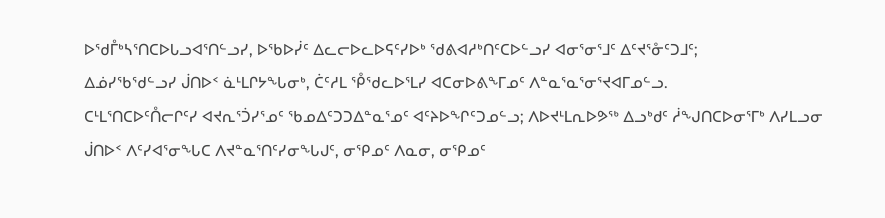ᐅᖁᒤᒃᓴᕐᑎᑕᐅᒐᓗᐊᕐᑎᓪᓗᓯ, ᐅᖃᐅᓰᑦ ᐃᓚᓕᐅᓚᐅᕋᑦᓯᐅᒃ ᖁᕕᐊᓱᒃᑎᑦᑕᐅᓪᓗᓯ ᐊᓂᕐᓂᕐᒧᑦ ᐃᑦᔪᕐᓁᑦᑐᒧᑦ;
ᐃᓅᓯᖃᖁᓪᓗᓯ ᒎᑎᐅᑉ ᓈᒻᒪᒋᔭᖓᓂᒃ, ᑖᑦᓱᒪ ᕾᖁᓚᐅᕐᒪᓯ ᐊᑕᓂᐅᕕᖕᒥᓄᑦ ᐱᓐᓇᕐᓇᕐᓂᕐᔪᐊᒥᓄᓪᓗ.
ᑕᒻᒪᕐᑎᑕᐅᑦᑍᓕᒋᑦᓯ ᐊᔪᕆᕐᑑᓯᕐᓄᑦ ᖃᓄᐃᑦᑐᑐᐃᓐᓇᕐᓄᑦ ᐊᑦᔨᐅᖏᑦᑐᓄᓪᓗ; ᐱᐅᔪᒻᒪᕆᐅᕗᖅ ᐃᓗᒃᑯᑦ ᓲᖑᑎᑕᐅᓂᕐᒥᒃ ᐱᓯᒪᓗᓂ ᒎᑎᐅᑉ ᐱᑦᓯᐊᕐᓂᖓᑕ ᐱᔪᓐᓇᕐᑎᑦᓯᓂᖓᒍᑦ, ᓂᕿᓄᑦ ᐱᓇᓂ, ᓂᕿᓄᑦ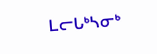ᒪᓕᒐᒃᓴᓂᒃ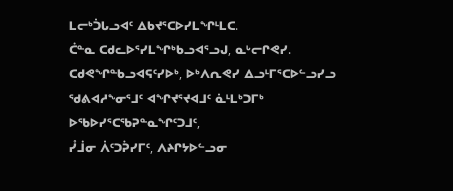ᒪᓕᒃᑑᒐᓗᐊᑦ ᐃᑲᔪᕐᑕᐅᓯᒪᖏᒻᒪᑕ.
ᑖᓐᓇ ᑕᑯᓚᐅᕐᓯᒪᖏᒃᑲᓗᐊᕐᓗᒍ, ᓇᒡᓕᒋᕙᓯ. ᑕᑯᕙᖏᓐᑲᓗᐊᕋᑦᓯᐅᒃ, ᐅᒃᐱᕆᕙᓯ ᐃᓗᒻᒥᕐᑕᐅᓪᓗᓯᓗ ᖁᕕᐊᓱᖕᓂᕐᒧᑦ ᐊᖏᔪᕐᔪᐊᒧᑦ ᓈᒻᒪᒃᑐᒥᒃ ᐅᖃᐅᓯᕐᑕᖃᕈᓐᓇᖏᑦᑐᒧᑦ,
ᓮᒨᓂ ᐲᑦᑐᕉᓯᒥᑦ, ᐱᔨᒋᔭᐅᓪᓗᓂ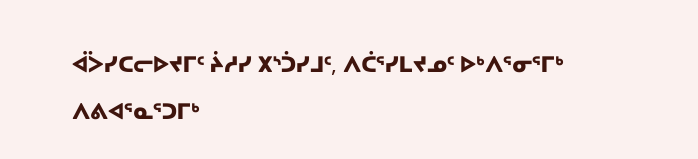ᐋᐴᓯᑕᓕᐅᔪᒥᑦ ᔩᓱᓯ ᙭ᔅᑑᓯᒧᑦ, ᐱᑖᕐᓯᒪᔪᓄᑦ ᐅᒃᐱᕐᓂᕐᒥᒃ ᐱᕕᐊᕐᓇᕐᑐᒥᒃ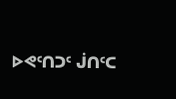ᐅᕙᑦᑎᑐᑦ ᒎᑎᑦᑕ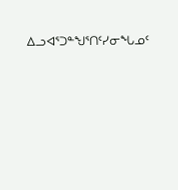ᐃᓗᐊᕐᑐᓐᖑᕐᑎᑦᓯᓂᖓᓄᑦ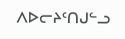ᐱᐅᓕᔨᑦᑎᒍᓪᓗ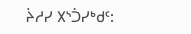ᔩᓱᓯ ᙭ᔅᑑᓯᒃᑯᑦ: